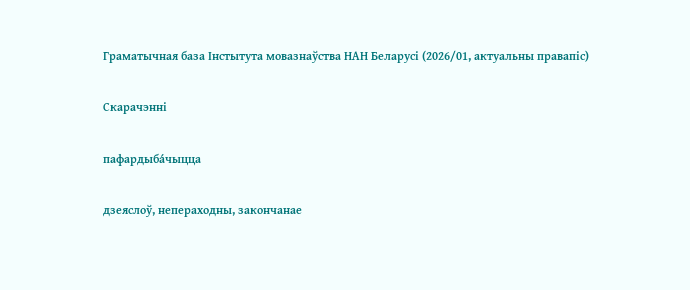Граматычная база Інстытута мовазнаўства НАН Беларусі (2026/01, актуальны правапіс)

Скарачэнні

пафардыба́чыцца

дзеяслоў, непераходны, закончанае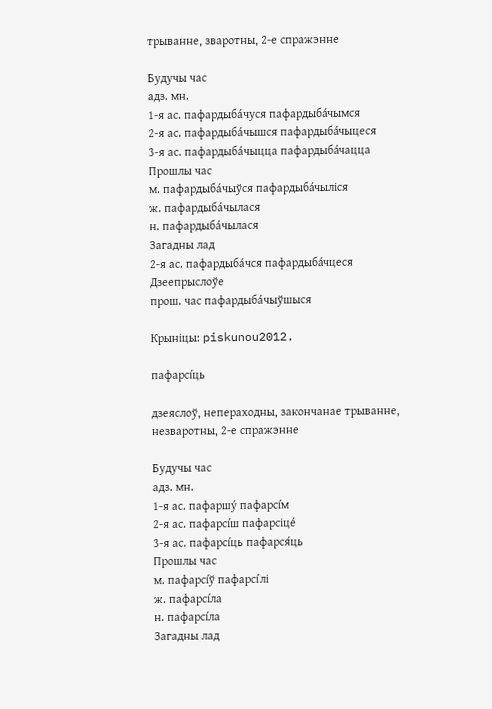трыванне, зваротны, 2-е спражэнне

Будучы час
адз. мн.
1-я ас. пафардыба́чуся пафардыба́чымся
2-я ас. пафардыба́чышся пафардыба́чыцеся
3-я ас. пафардыба́чыцца пафардыба́чацца
Прошлы час
м. пафардыба́чыўся пафардыба́чыліся
ж. пафардыба́чылася
н. пафардыба́чылася
Загадны лад
2-я ас. пафардыба́чся пафардыба́чцеся
Дзеепрыслоўе
прош. час пафардыба́чыўшыся

Крыніцы: piskunou2012.

пафарсі́ць

дзеяслоў, непераходны, закончанае трыванне, незваротны, 2-е спражэнне

Будучы час
адз. мн.
1-я ас. пафаршу́ пафарсі́м
2-я ас. пафарсі́ш пафарсіце́
3-я ас. пафарсі́ць пафарся́ць
Прошлы час
м. пафарсі́ў пафарсі́лі
ж. пафарсі́ла
н. пафарсі́ла
Загадны лад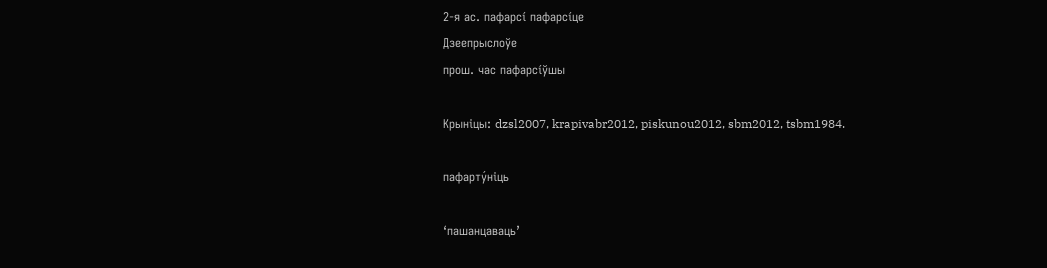2-я ас. пафарсі́ пафарсі́це
Дзеепрыслоўе
прош. час пафарсі́ўшы

Крыніцы: dzsl2007, krapivabr2012, piskunou2012, sbm2012, tsbm1984.

пафарту́ніць

‘пашанцаваць’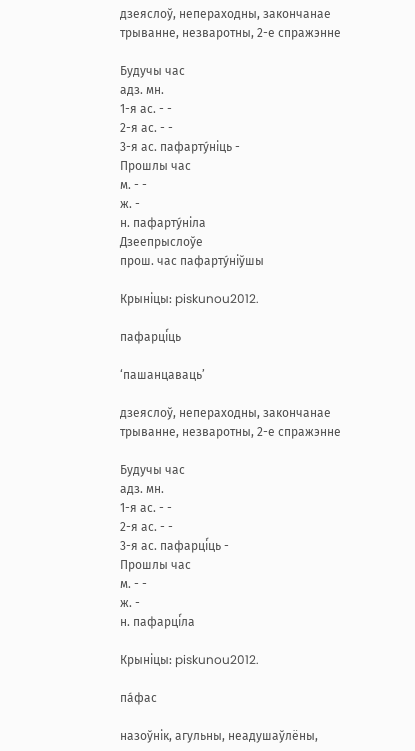дзеяслоў, непераходны, закончанае трыванне, незваротны, 2-е спражэнне

Будучы час
адз. мн.
1-я ас. - -
2-я ас. - -
3-я ас. пафарту́ніць -
Прошлы час
м. - -
ж. -
н. пафарту́ніла
Дзеепрыслоўе
прош. час пафарту́ніўшы

Крыніцы: piskunou2012.

пафарці́ць

‘пашанцаваць’

дзеяслоў, непераходны, закончанае трыванне, незваротны, 2-е спражэнне

Будучы час
адз. мн.
1-я ас. - -
2-я ас. - -
3-я ас. пафарці́ць -
Прошлы час
м. - -
ж. -
н. пафарці́ла

Крыніцы: piskunou2012.

па́фас

назоўнік, агульны, неадушаўлёны,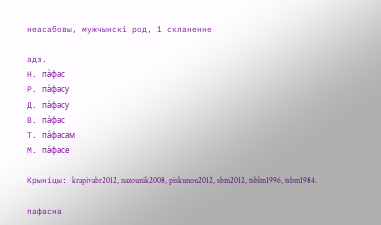неасабовы, мужчынскі род, 1 скланенне

адз.
Н. па́фас
Р. па́фасу
Д. па́фасу
В. па́фас
Т. па́фасам
М. па́фасе

Крыніцы: krapivabr2012, nazounik2008, piskunou2012, sbm2012, tsblm1996, tsbm1984.

пафасна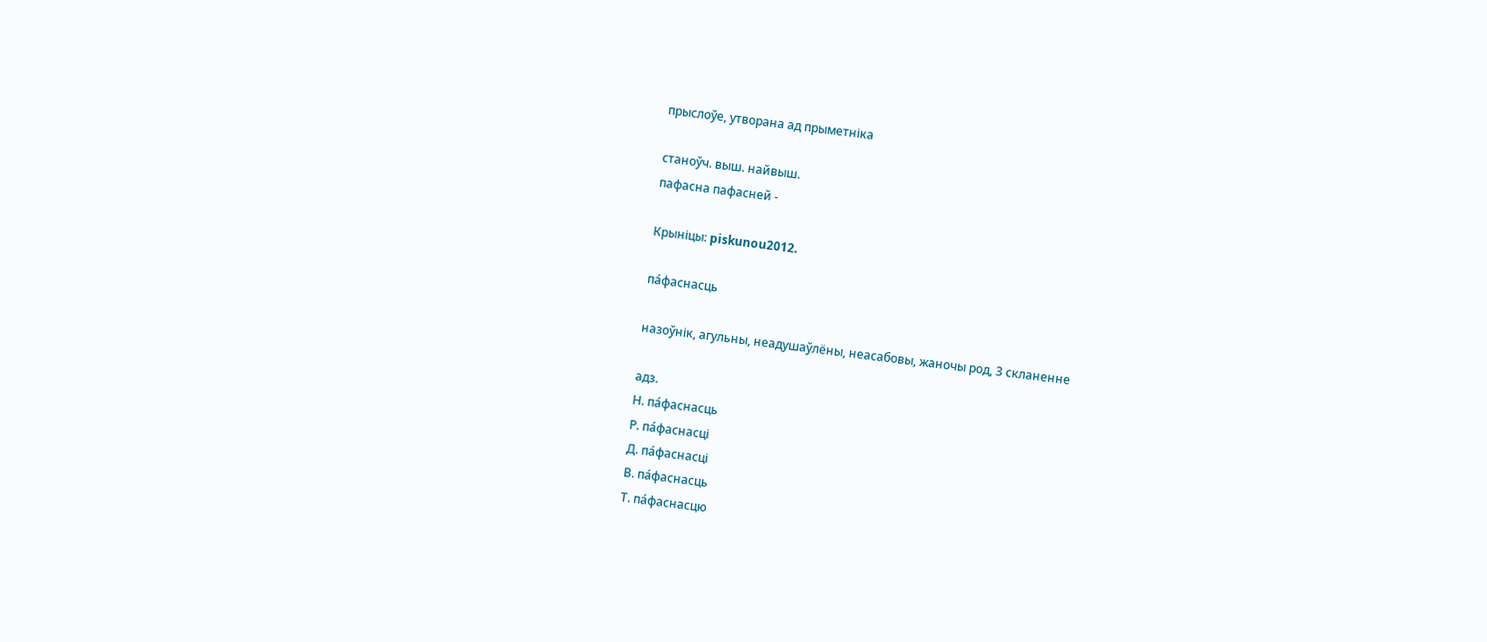прыслоўе, утворана ад прыметніка

станоўч. выш. найвыш.
пафасна пафасней -

Крыніцы: piskunou2012.

па́фаснасць

назоўнік, агульны, неадушаўлёны, неасабовы, жаночы род, 3 скланенне

адз.
Н. па́фаснасць
Р. па́фаснасці
Д. па́фаснасці
В. па́фаснасць
Т. па́фаснасцю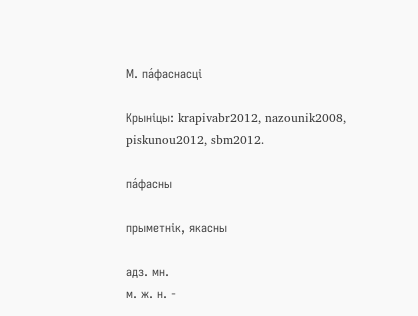М. па́фаснасці

Крыніцы: krapivabr2012, nazounik2008, piskunou2012, sbm2012.

па́фасны

прыметнік, якасны

адз. мн.
м. ж. н. -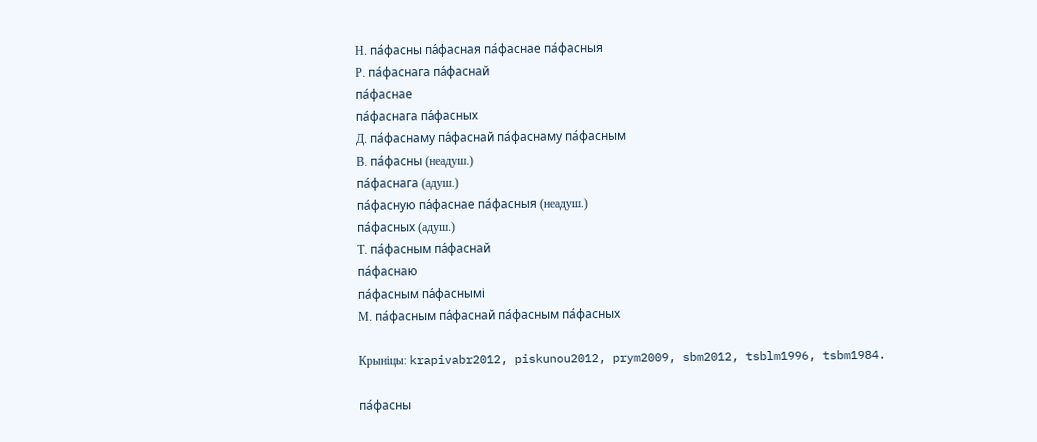Н. па́фасны па́фасная па́фаснае па́фасныя
Р. па́фаснага па́фаснай
па́фаснае
па́фаснага па́фасных
Д. па́фаснаму па́фаснай па́фаснаму па́фасным
В. па́фасны (неадуш.)
па́фаснага (адуш.)
па́фасную па́фаснае па́фасныя (неадуш.)
па́фасных (адуш.)
Т. па́фасным па́фаснай
па́фаснаю
па́фасным па́фаснымі
М. па́фасным па́фаснай па́фасным па́фасных

Крыніцы: krapivabr2012, piskunou2012, prym2009, sbm2012, tsblm1996, tsbm1984.

па́фасны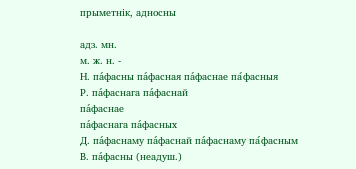прыметнік, адносны

адз. мн.
м. ж. н. -
Н. па́фасны па́фасная па́фаснае па́фасныя
Р. па́фаснага па́фаснай
па́фаснае
па́фаснага па́фасных
Д. па́фаснаму па́фаснай па́фаснаму па́фасным
В. па́фасны (неадуш.)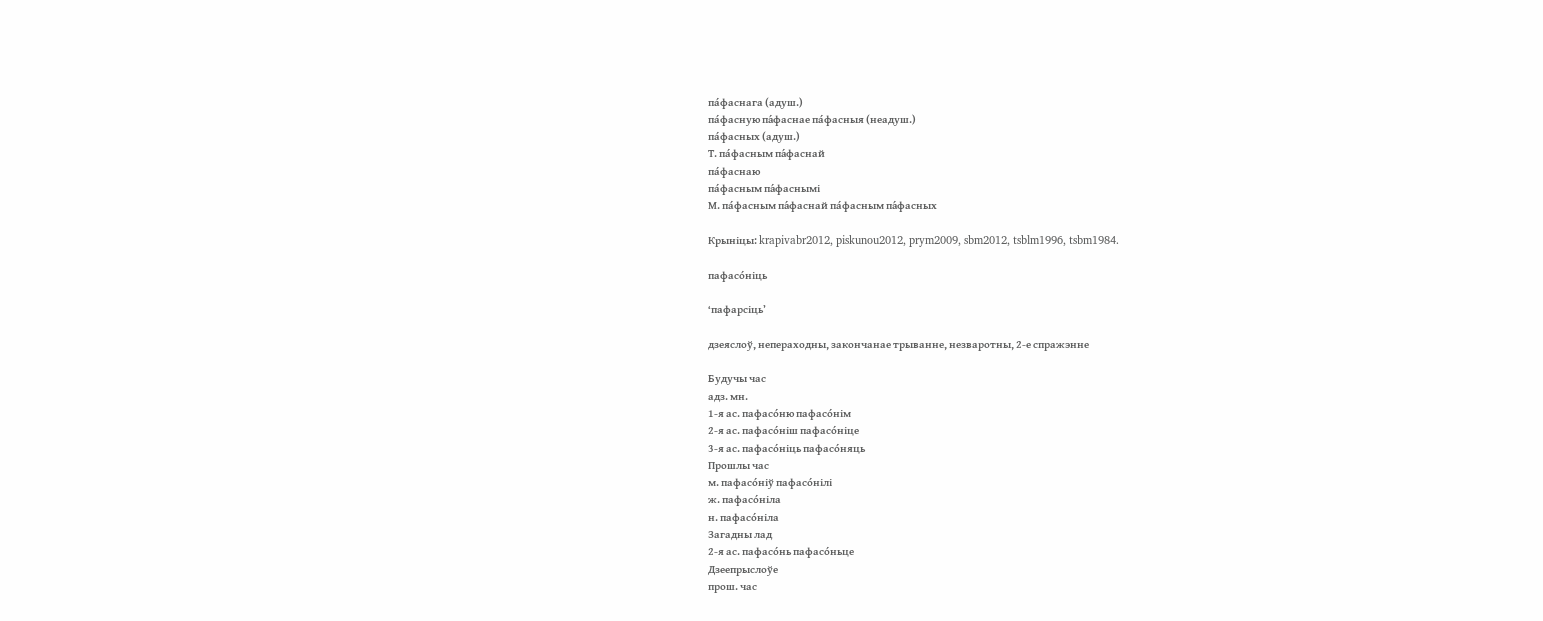па́фаснага (адуш.)
па́фасную па́фаснае па́фасныя (неадуш.)
па́фасных (адуш.)
Т. па́фасным па́фаснай
па́фаснаю
па́фасным па́фаснымі
М. па́фасным па́фаснай па́фасным па́фасных

Крыніцы: krapivabr2012, piskunou2012, prym2009, sbm2012, tsblm1996, tsbm1984.

пафасо́ніць

‘пафарсіць’

дзеяслоў, непераходны, закончанае трыванне, незваротны, 2-е спражэнне

Будучы час
адз. мн.
1-я ас. пафасо́ню пафасо́нім
2-я ас. пафасо́ніш пафасо́ніце
3-я ас. пафасо́ніць пафасо́няць
Прошлы час
м. пафасо́ніў пафасо́нілі
ж. пафасо́ніла
н. пафасо́ніла
Загадны лад
2-я ас. пафасо́нь пафасо́ньце
Дзеепрыслоўе
прош. час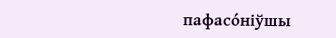пафасо́ніўшы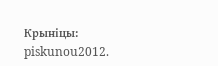Крыніцы: piskunou2012.